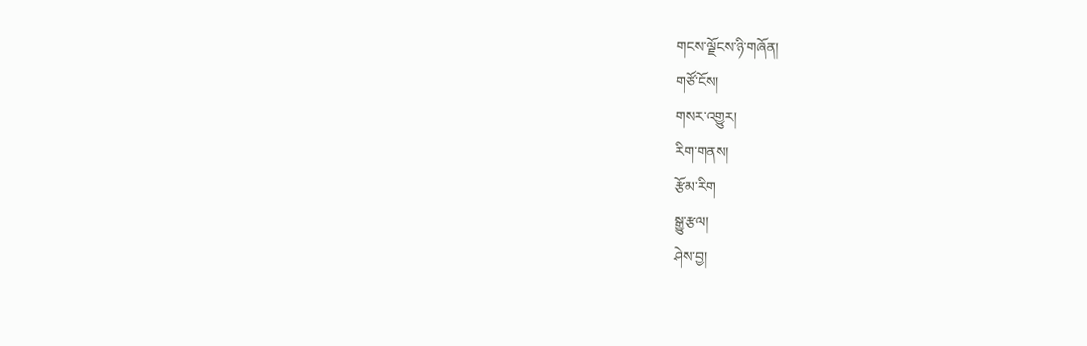གངས་ལྗོངས་ཉི་གཞོན།
གཙོ་ངོས།
གསར་འགྱུར།
རིག་གནས།
རྩོམ་རིག
སྒྱུ་རྩལ།
ཤེས་བྱ།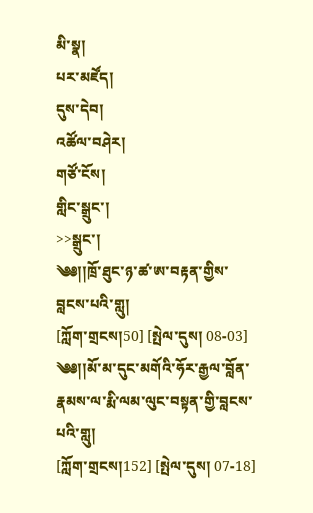མི་སྣ།
པར་མཛོད།
དུས་དེབ།
འཚོལ་བཤེར།
གཙོ་ངོས།
གླིང་སྒྲུང་།
>>སྒྲུང་།
༄༅།།ཁྲོ་ཐུང་ཉ་ཚ་ཨ་བརྟན་གྱིས་བླངས་པའི་གླུ།
[ཀློག་གྲངས།50] [སྤེལ་དུས། 08-03]
༄༅།།མོ་མ་དུང་མགོའི་ཧོར་རྒྱལ་བློན་རྣམས་ལ་རྨི་ལམ་ལུང་བསྟན་གྱི་བླངས་པའི་གླུ།
[ཀློག་གྲངས།152] [སྤེལ་དུས། 07-18]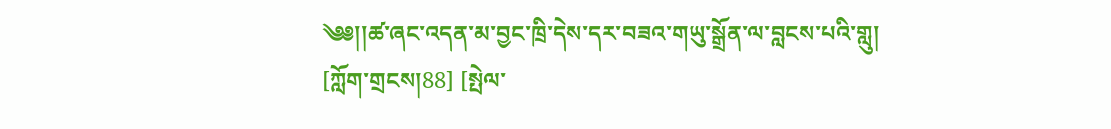༄༅།།ཚ་ཞང་འདན་མ་བྱང་ཁྲི་དེས་དར་བཟའ་གཡུ་སྒྲོན་ལ་བླངས་པའི་གླུ།
[ཀློག་གྲངས།88] [སྤེལ་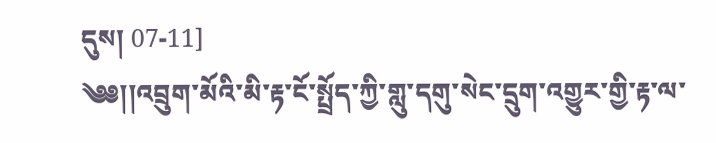དུས། 07-11]
༄༅།།འབྲུག་མོའི་མི་རྟ་ངོ་སྤྲོད་ཀྱི་གླུ་དགུ་སེང་དྲུག་འགྱུར་གྱི་རྟ་ལ་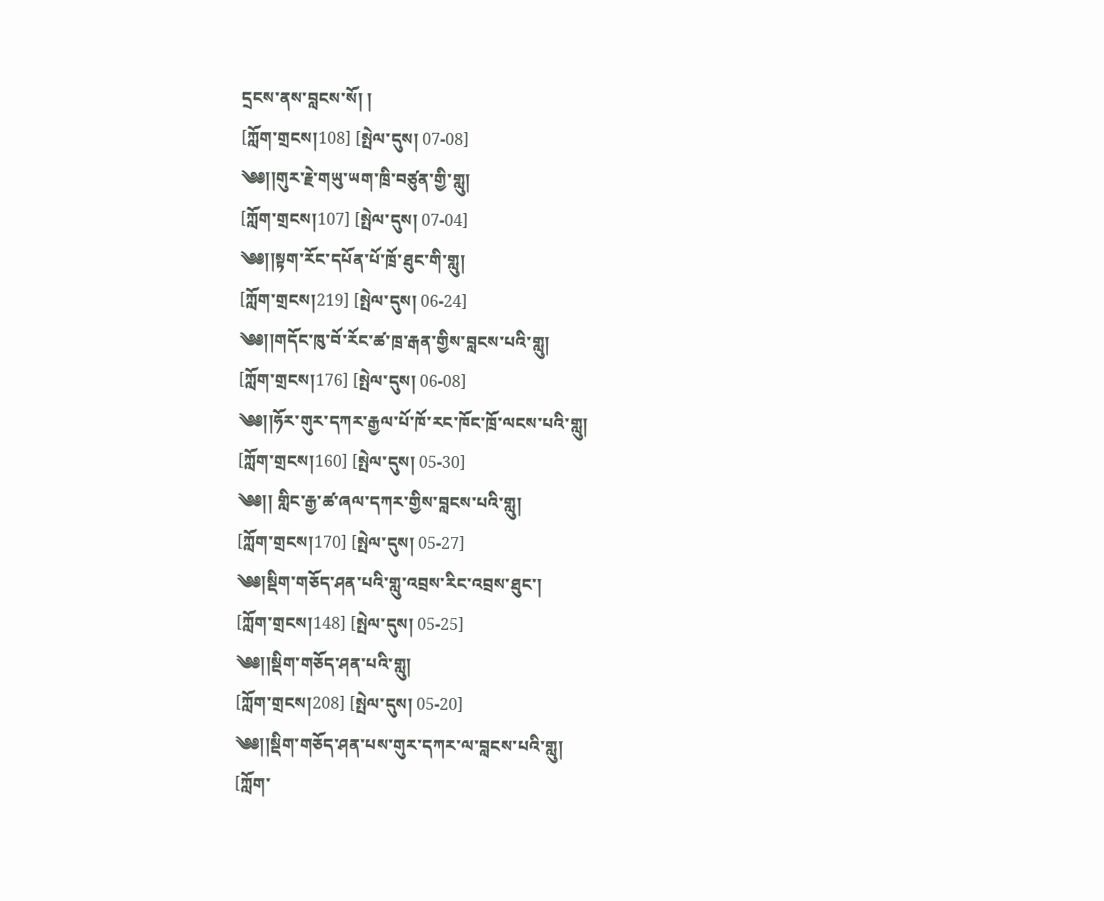དྲངས་ནས་བླངས་སོ། །
[ཀློག་གྲངས།108] [སྤེལ་དུས། 07-08]
༄༅།།གུར་རྗེ་གཡུ་ཡག་ཁྲི་བཙུན་གྱི་གླུ།
[ཀློག་གྲངས།107] [སྤེལ་དུས། 07-04]
༄༅།།སྟག་རོང་དཔོན་པོ་ཁྲོ་ཐུང་གི་གླུ།
[ཀློག་གྲངས།219] [སྤེལ་དུས། 06-24]
༄༅།།གདོང་ཁུ་བོ་རོང་ཚ་ཁྲ་རྒན་གྱིས་བླངས་པའི་གླུ།
[ཀློག་གྲངས།176] [སྤེལ་དུས། 06-08]
༄༅།།ཧོར་གུར་དཀར་རྒྱལ་པོ་ཁོ་རང་ཁོང་ཁྲོ་ལངས་པའི་གླུ།
[ཀློག་གྲངས།160] [སྤེལ་དུས། 05-30]
༄༅།། གླིང་རྒྱ་ཚ་ཞལ་དཀར་གྱིས་བླངས་པའི་གླུ།
[ཀློག་གྲངས།170] [སྤེལ་དུས། 05-27]
༄༅།སྡིག་གཅོད་ཤན་པའི་གླུ་འབྲས་རིང་འབྲས་ཐུང་།
[ཀློག་གྲངས།148] [སྤེལ་དུས། 05-25]
༄༅།།སྡིག་གཅོད་ཤན་པའི་གླུ།
[ཀློག་གྲངས།208] [སྤེལ་དུས། 05-20]
༄༅།།སྡིག་གཅོད་ཤན་པས་གུར་དཀར་ལ་བླངས་པའི་གླུ།
[ཀློག་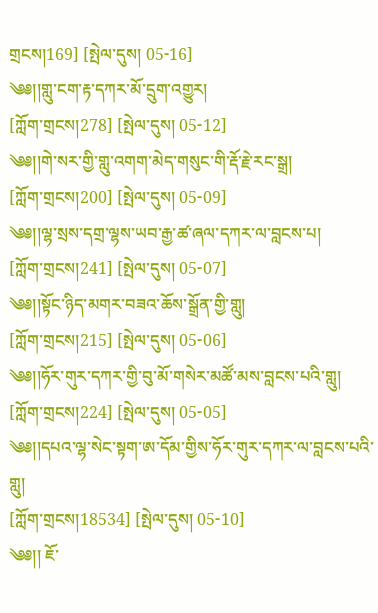གྲངས།169] [སྤེལ་དུས། 05-16]
༄༅།།གླུ་ངག་རྟ་དཀར་མོ་དྲུག་འགྱུར།
[ཀློག་གྲངས།278] [སྤེལ་དུས། 05-12]
༄༅།།གེ་སར་གྱི་གླུ་འགག་མེད་གསུང་གི་རྡོ་རྗེ་རང་སྒྲ།
[ཀློག་གྲངས།200] [སྤེལ་དུས། 05-09]
༄༅།།ལྷ་སྲས་དགྲ་ལྷས་ཡབ་རྒྱ་ཚ་ཞལ་དཀར་ལ་བླངས་པ།
[ཀློག་གྲངས།241] [སྤེལ་དུས། 05-07]
༄༅།།སྟོང་ཉིད་མགར་བཟའ་ཆོས་སྒྲོན་གྱི་གླུ།
[ཀློག་གྲངས།215] [སྤེལ་དུས། 05-06]
༄༅།།ཧོར་གུར་དཀར་གྱི་བུ་མོ་གསེར་མཚོ་མས་བླངས་པའི་གླུ།
[ཀློག་གྲངས།224] [སྤེལ་དུས། 05-05]
༄༅།།དཔའ་ལྷ་སེང་སྟག་ཨ་དོམ་གྱིས་ཧོར་གུར་དཀར་ལ་བླངས་པའི་གླུ།
[ཀློག་གྲངས།18534] [སྤེལ་དུས། 05-10]
༄༅།། ཇོ་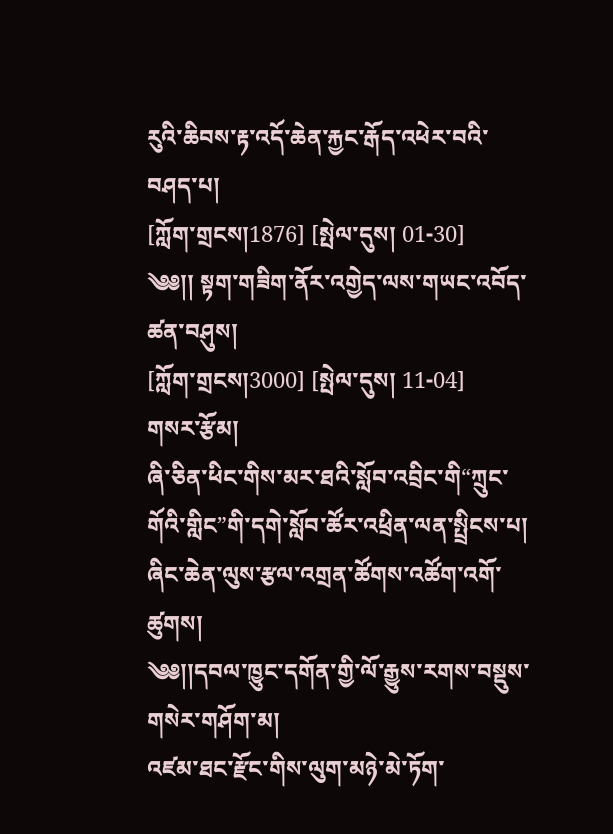རུའི་ཆིབས་རྟ་འདོ་ཆེན་རྐྱང་རྒོད་འཕེར་བའི་བཤད་པ།
[ཀློག་གྲངས།1876] [སྤེལ་དུས། 01-30]
༄༅།། སྟག་གཟིག་ནོར་འགྱེད་ལས་གཡང་འབོད་ཚན་བཤུས།
[ཀློག་གྲངས།3000] [སྤེལ་དུས། 11-04]
གསར་རྩོམ།
ཞི་ཅིན་ཕིང་གིས་མར་ཐའི་སློབ་འབྲིང་གི“ཀྲུང་གོའི་གླིང”གི་དགེ་སློབ་ཚོར་འཕྲིན་ལན་སྤྲིངས་པ།
ཞིང་ཆེན་ལུས་རྩལ་འགྲན་ཚོགས་འཚོག་འགོ་ཚུགས།
༄༅།།དབལ་ཁྱུང་དགོན་གྱི་ལོ་རྒྱུས་རགས་བསྡུས་གསེར་གཤོག་མ།
འཛམ་ཐང་རྫོང་གིས་ལུག་མཉེ་མེ་ཏོག་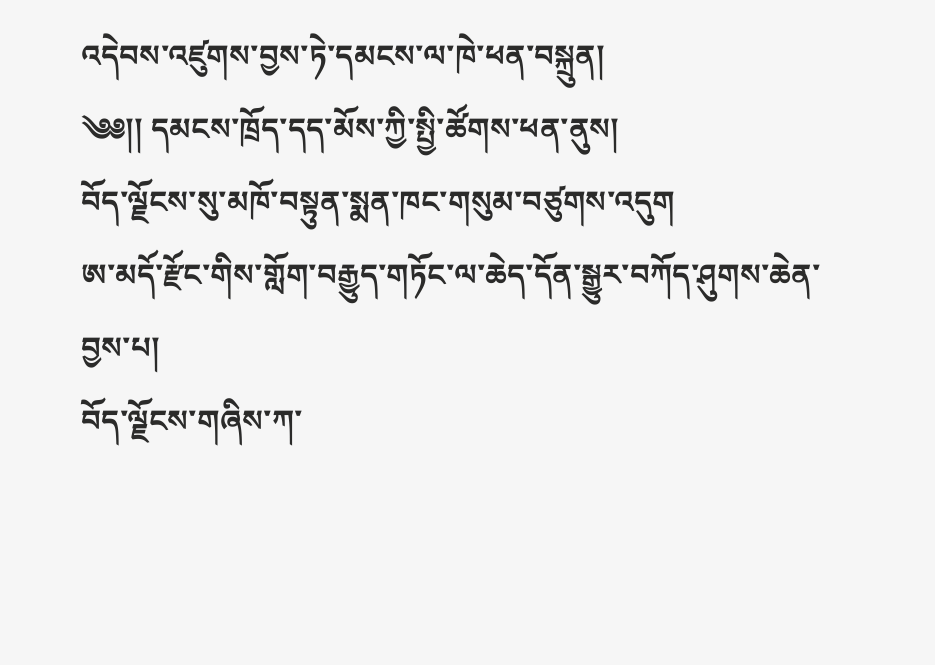འདེབས་འཛུགས་བྱས་ཏེ་དམངས་ལ་ཁེ་ཕན་བསྐྲུན།
༄༅།། དམངས་ཁྲོད་དད་མོས་ཀྱི་སྤྱི་ཚོགས་ཕན་ནུས།
བོད་ལྗོངས་སུ་མཁོ་བསྟུན་སྨན་ཁང་གསུམ་བཙུགས་འདུག
ཨ་མདོ་རྫོང་གིས་གློག་བརྒྱུད་གཏོང་ལ་ཆེད་དོན་སྒྱུར་བཀོད་ཤུགས་ཆེན་བྱས་པ།
བོད་ལྗོངས་གཞིས་ཀ་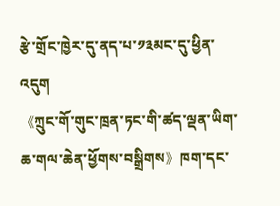རྩེ་གྲོང་ཁྱེར་དུ་ནད་པ་༡༣མང་དུ་ཕྱིན་འདུག
《ཀྲུང་གོ་གུང་ཁྲན་ཏང་གི་ཚད་ལྡན་ཡིག་ཆ་གལ་ཆེན་ཕྱོགས་བསྒྲིགས》ཁག་དང་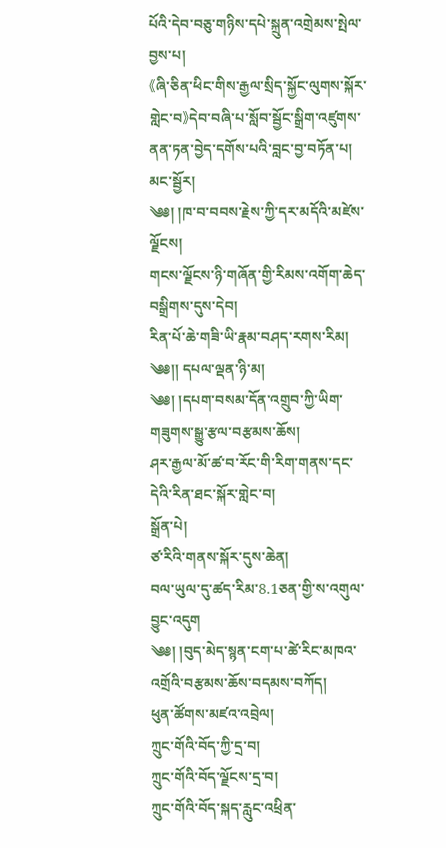པོའི་དེབ་བཅུ་གཉིས་དཔེ་སྐྲུན་འགྲེམས་སྤེལ་བྱས་པ།
《ཞི་ཅིན་ཕིང་གིས་རྒྱལ་སྲིད་སྐྱོང་ལུགས་སྐོར་གླེང་བ》དེབ་བཞི་པ་སློབ་སྦྱོང་སྒྲིག་འཛུགས་ནན་ཏན་བྱེད་དགོས་པའི་བླང་བྱ་བཏོན་པ།
མང་སྦྱོར།
༄༅། །ཁ་བ་བབས་རྗེས་ཀྱི་དར་མདོའི་མཛེས་ལྗོངས།
གངས་ལྗོངས་ཉི་གཞོན་གྱི་རིམས་འགོག་ཆེད་བསྒྲིགས་དུས་དེབ།
རིན་པོ་ཆེ་གཟི་ཡི་རྣམ་བཤད་རགས་རིམ།
༄༅།། དཔལ་ལྡན་ཉི་མ།
༄༅། །དཔག་བསམ་དོན་འགྲུབ་ཀྱི་ཡིག་གཟུགས་སྒྱུ་རྩལ་བརྩམས་ཆོས།
ཤར་རྒྱལ་མོ་ཚ་བ་རོང་གི་རིག་གནས་དང་དེའི་རིན་ཐང་སྐོར་གླེང་བ།
སྒྲོན་པེ།
ཙ་རིའི་གནས་སྐོར་དུས་ཆེན།
བལ་ཡུལ་དུ་ཚད་རིམ་8.1ཅན་གྱི་ས་འགུལ་བྱུང་འདུག
༄༅། །བུད་མེད་སྙན་ངག་པ་ཚེ་རིང་མཁའ་འགྲོའི་བརྩམས་ཆོས་བདམས་བཀོད།
ཕུན་ཚོགས་མཛའ་འབྲེལ།
ཀྲུང་གོའི་བོད་ཀྱི་དྲ་བ།
ཀྲུང་གོའི་བོད་ལྗོངས་དྲ་བ།
ཀྲུང་གོའི་བོད་སྐད་རླུང་འཕྲིན་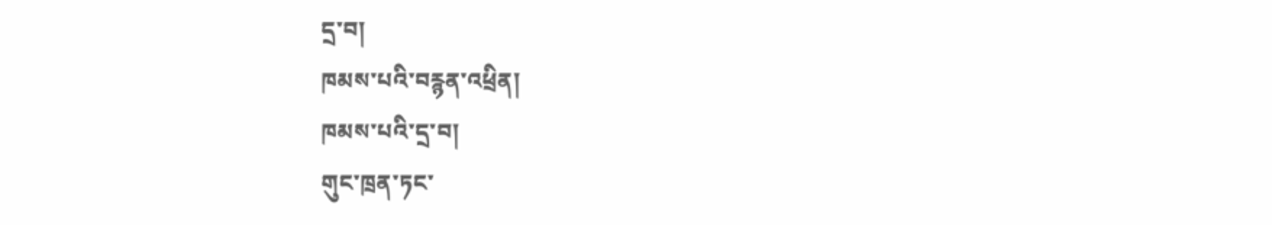དྲ་བ།
ཁམས་པའི་བརྙན་འཕྲིན།
ཁམས་པའི་དྲ་བ།
གུང་ཁྲན་ཏང་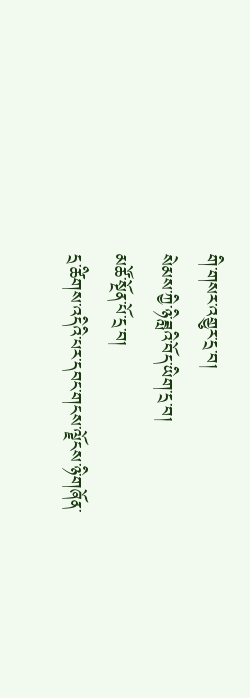གི་གསར་འགྱུར་དྲ་བ།
སེམས་ཀྱི་ཉི་ཟླའི་བོད་ཡིག་དྲ་བ།
མཚོ་སྔོན་པོ་དྲ་བ།
དྲ་ཚིགས་འདིའི་པར་དབང་གངས་ལྗོངས་ཉི་གཞོན་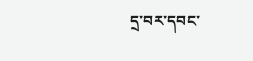དྲ་བར་དབང་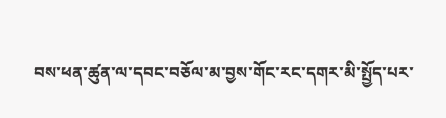བས་ཕན་ཚུན་ལ་དབང་བཅོལ་མ་བྱས་གོང་རང་དགར་མི་སྤྱོད་པར་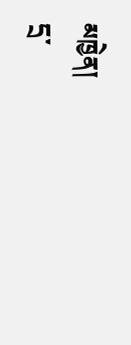མཁྱེན།
དྲ་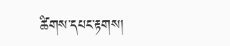ཚིགས་དཔང་རྟགས།